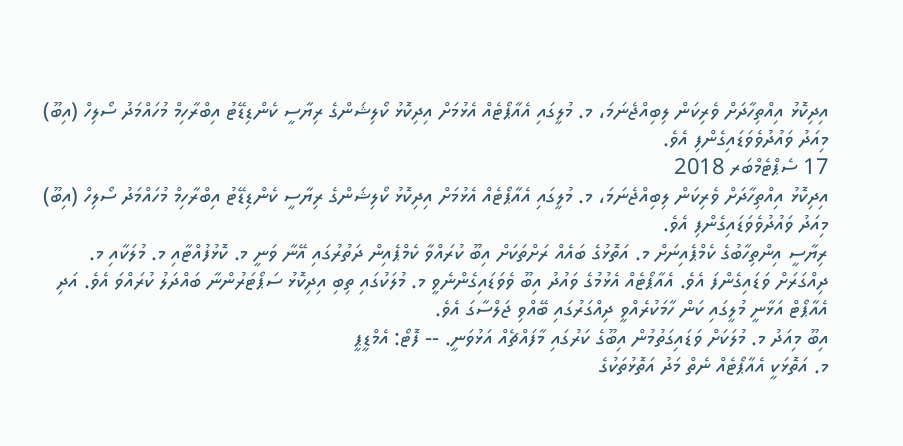އިދިކޮޅު އިއްތިހާދަށް ވެރިކަން ލިބިއްޖެނަމަ، މ. މުލީގައި އެއާޕޯޓެއް އެޅުމަށް އިދިކޮޅު ކޯލިޝަންގެ ރިޔާސީ ކެންޑިޑޭޓު އިބްރާހިމް މުހައްމަދު ސޯލިހް (އިބޫ) މިއަދު ވައުދުވެވަޑައިގެންފި އެވެ.
17 ސެޕްޓެމްބަރ 2018
އިދިކޮޅު އިއްތިހާދަށް ވެރިކަން ލިބިއްޖެނަމަ، މ. މުލީގައި އެއާޕޯޓެއް އެޅުމަށް އިދިކޮޅު ކޯލިޝަންގެ ރިޔާސީ ކެންޑިޑޭޓު އިބްރާހިމް މުހައްމަދު ސޯލިހް (އިބޫ) މިއަދު ވައުދުވެވަޑައިގެންފި އެވެ.
ރިޔާސީ އިންތިހާބުގެ ކެމްޕެއިނަށް މ. އަތޮޅުގެ ބައެއް ރަށްތަކަށް އިބޫ ކުރައްވާ ކެމްޕެއިން ދަތުރުގައި އޭނާ ވަނީ މ. ކޮޅުފުއްޓާއި މ. މުލަކާއި މ. ދިއްގަރަށް ވަޑައިގެންފަ އެވެ. އެއާޕޯޓެއް އެޅުމުގެ ވައުދު އިބޫ ވެވަޑައިގެންނެވީ މ. މުލަކުގައި ތިބި އިދިކޮޅު ސަޕޯޓަރުންނާ ބައްދަލު ކުރައްވަ އެވެ. އަދި އެއާޕޯޓް އަޅާނީ މުލީގައި ކަން ހާމަކުރެއްވީ ދިއްގަރުގައި ބޭއްވި ޖަލްސާގަ އެވެ.
އިބޫ މިއަދު މ. މުލަކަށް ވަޑައިގަތުމުން އިބޫގެ ކަރުގައި މާފައްޗެއް އަޅުވަނީ. -- ފޮޓޯ: އެމްޑީޕީ
މ. އަތޮޅަކީ އެއާޕޯޓެއް ނެތް މަދު އަތޮޅުތަކުގެ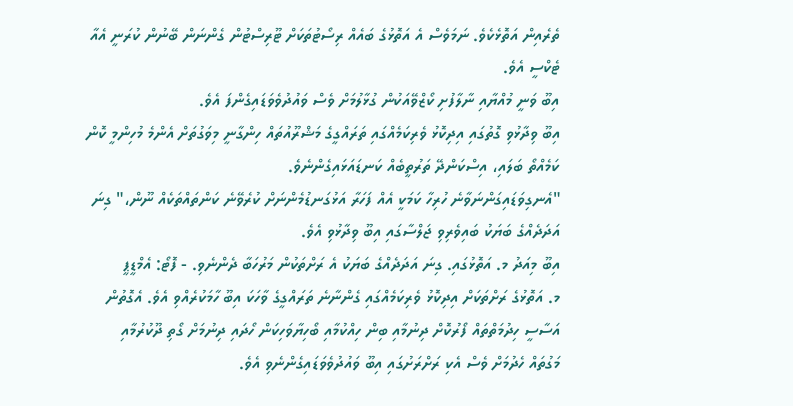ތެރެއިން އަތޮޅެކެވެ. ނަމަވެސް އެ އަތޮޅުގެ ބައެއް ރިސޯޓުތަކަށް ޓޫރިސްޓުން ގެންނަން ބޭނުން ކުރަނީ އެއާ ޓެކްސީ އެވެ.
އިބޫ ވަނީ މުއްޔާއި ނާލާފުށި ކޯޒްވޭއަކުން ގުޅާލުމަށް ވެސް ވައުދުވެވަޑައިގެންފަ އެވެ.
އިބޫ ވިދާޅުވި ގޮތުގައި އިދިކޮޅު ވެރިކަމެއްގައި ތަރައްގީގެ މަޝްރޫއުތައް ހިންގާނީ މިވަގުތަށް އެންމެ މުހިންމީ ކޮން ކަމެއްތޯ ބަލައި، އިސްކަންދޭ ތަރުތީބެއް ކަނޑައަޅައިގެންނެވެ.
"އެނގިވަޑައިގަންނަވާނެ ހުރިހާ ކަމަކީ އެއް ފަހަރާ އަޅުގަނޑުމެންނަށް ކުރެވޭނެ ކަންތައްތަކެއް ނޫން،" ގިނަ އަދަދެއްގެ ބަޔަކު ބައިވެރިވި ޖަލްސާގައި އިބޫ ވިދާޅުވި އެވެ.
އިބޫ މިއަދު މ. އަތޮޅުގައި. ގިނަ އަދަދެއްގެ ބަޔަކު އެ ރަށްތަކުން މަރުހަބާ ދެންނެވި. - ފޮޓޯ: އެމްޑީޕީ
މ. އަތޮޅުގެ ރަށްތަކަށް އިދިކޮޅު ވެރިކަމެއްގައި ގެންނާނެ ތަރައްގީގެ ވާހަކަ އިބޫ ހާމަކުރެއްވި އެވެ. އެގޮތުން އަސާސީ ހިދުމަތްތައް ފޯރުކޮށް ދިނުމާއި ބިން ހިއްކުމާއި ބޯހިޔާވަހިކަން ހޯދައި ދިނުމަށް ގޯތި ދޫކުރުމާއި މަގުތައް ހެދުމަށް ވެސް އެކި ރަށްރަށުގައި އިބޫ ވައުދުވެވަޑައިގެންނެވި އެވެ.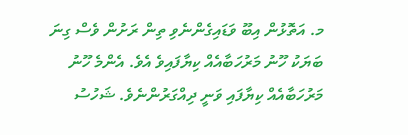މ. އަތޮޅުން އިބޫ ވަޑައިގެންނެވި ތިން ރަށުން ވެސް ގިނަ ބަޔަކު ހޫނު މަރުހަބާއެއް ކިޔާފައިވެ އެވެ. އެންމެ ހޫނު މަރުހަބާއެއް ކިޔާފައި ވަނީ ދިއްގަރުންނެވެ. ޝަހުސު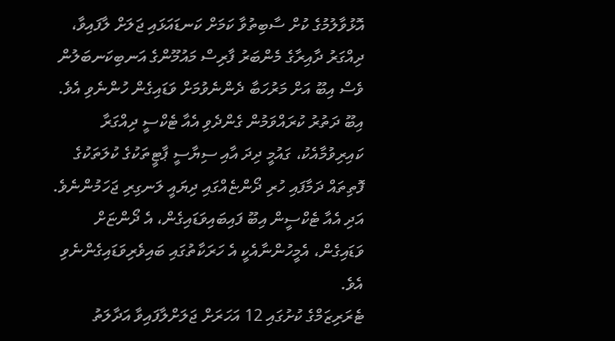އޮޅުވާލުމުގެ ކުށް ސާބިތުވާ ކަމަށް ކަނޑައަޅައި ޖަލަށް ލާފައިވާ، ދިއްގަރު ދާއިރާގެ މެންބަރު ފާރިސް މައުމޫންގެ އަނބިކަނބަލުން ވެސް އިބޫ އަށް މަރުހަބާ ދެންނެވުމަށް ވަޑައިގެން ހުންނެވި އެވެ.
އިބޫ ދަތުރު ކުރައްވަމުން ގެންދެވި އެއާ ޓެކްސީ ދިއްގަރާ ކައިރިވުމާއެކު، ގައުމީ ދިދަ އާއި ސިޔާސީ ޕާޓީތަކުގެ ކުލަތަކުގެ ފޮތިތައް ދަމާފައި ހުރި ދޯންޏެއްގައި ދިޔައީ ލަނގިރި ޖަހަމުންނެވެ. އަދި އެއާ ޓެކްސީން އިބޫ ފައިބައިވަޑައިގެން، އެ ދޯންޏަށް ވަޑައިގެން، އެމީހުންނާއެކީ އެ ހަރަކާތުގައި ބައިވެރިވަޑައިގެންނެވި އެވެ.
ޓެރަރިޒަމްގެ ކުށުގައި 12 އަހަރަށް ޖަލަށްލާފައިވާ އަދާލަތު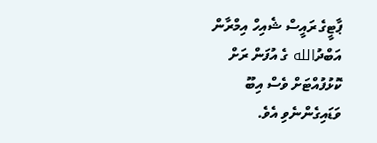ޕާޓީގެ ރައީސް ޝެއިހް އިމްރާން އަބްދުالله ގެ އުފަން ރަށް ކޮޅުފުއްޓަށް ވެސް އިބޫ ވަޑައިގެންނެވި އެވެ.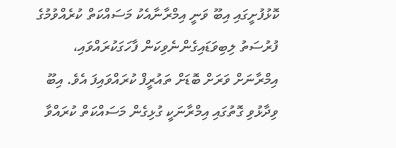ކޮޅުފުށީގައި އިބޫ ވަނީ އިމްރާނާއެކު މަސައްކަތް ކުރެއްވުމުގެ ފުރުސަތު ލިބިވަޑައިގެންނެވިކަން ފާހަގަކުރައްވައި، އިމްރާނަށް ވަރަށް ބޮޑަށް ތައުރީފް ކުރައްވައިފަ އެވެ. އިބޫ ވިދާޅުވި ގޮތުގައި އިމްރާނަކީ ގުޅިގެން މަސައްކަތް ކުރައްވާ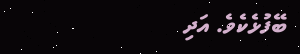ބޭފުޅެކެވެ. އަދި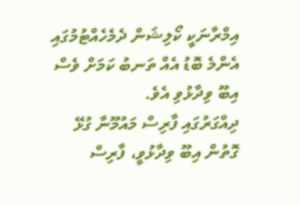އިމްރާނަކީ ކޯލިޝަން ދެމެހެއްޓުމުގައި އެންމެ ބޮޑު އެއް ތަނބު ކަމަށް ވެސް އިބޫ ވިދާޅުވި އެވެ.
ދިއްގަރުގައި ފާރިސް މައުމޫނާ ގުޅޭ ގޮތުން އިބޫ ވިދާޅުވީ، ފާރިސް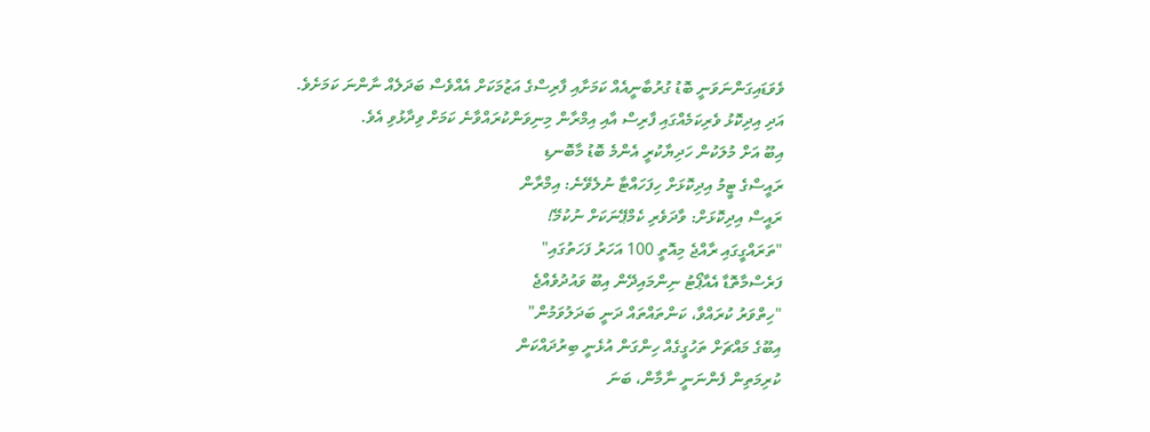ވެވަޑައިގަންނަވަނީ ބޮޑު ގުރުބާނީއެއް ކަމަށާއި ފާރިސްގެ އަޒުމަކަށް އެއްވެސް ބަދަލެއް ނާންނަ ކަމަށެވެ. އަދި އިދިކޮޅު ވެރިކަމެއްގައި ފާރިސް އާއި އިމްރާން މިނިވަންކުރައްވާނެ ކަމަށް ވިދާޅުވި އެވެ.
އިބޫ އަށް މުލަކުން ހަދިޔާކުރީ އެންމެ ބޮޑު މާބޮނޑި
ރައީސްގެ ޓީމު އިދިކޮޅަށް ހިފަހައްޓާ ނުލެވޭނެ: އިމްރާން
ރައީސް އިދިކޮޅަށް: ވާދަވެރި ކެމްޕޭނަކަށް ނުކުމޭ!
"ތަރައްގީގައި ރާއްޖެ މިއޮތީ 100 އަހަރު ފަހަތުގައި"
ފަރެސްމާތޮޑާ އެއާޕޯޓު ނިންމައިދޭން އިބޫ ވައުދުވެއްޖެ
"ހިތްވަރު ކުރައްވާ، ކަންތައްތައް ދަނީ ބަދަލުވަމުން"
އިބޫގެ މައްޗަށް ތަހުގީގެއް ހިންގަން އުޅެނީ ބިރުދައްކަން
ކުރިމަތިން ފެންނަނީ ނާމާން، ބަނަ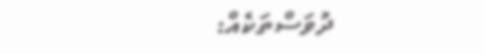ދުވަސްތަކެއް: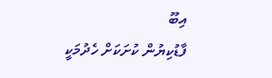އިބޫ
ފާޑުކިޔުން ކުށަކަށް ހެދުމަކީ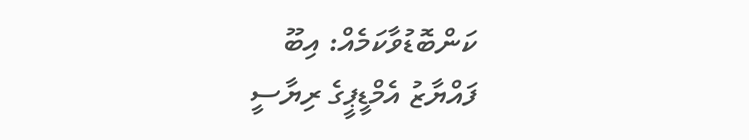ކަންބޮޑުވާކަމެއް: އިބޫ
ފައްޔާޒު އެމްޑީޕީގެ ރިޔާސީ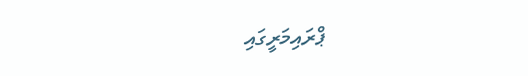ޕްރައިމަރީގައި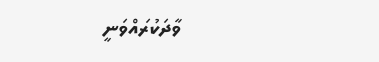ވާދަކުރައްވަނީ